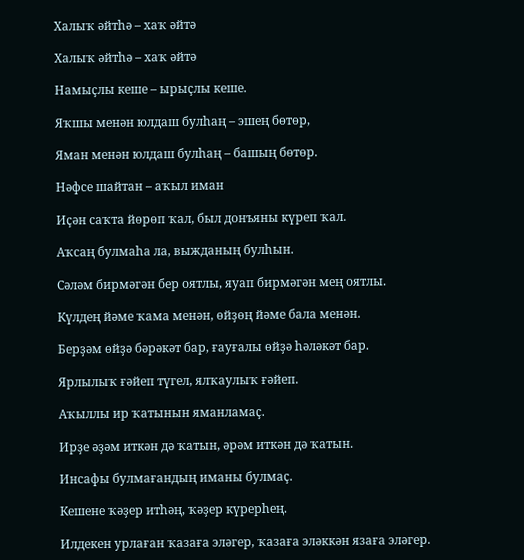Халыҡ әйтһә – хаҡ әйтә

Халыҡ әйтһә – хаҡ әйтә

Намыҫлы кеше – ырыҫлы кеше.

Яҡшы менән юлдаш булһаң – эшең бөтөр,

Яман менән юлдаш булһаң – башың бөтөр.

Нәфсе шайтан – аҡыл иман

Иҫән саҡта йөрөп ҡал, был донъяны күреп ҡал.

Аҡсаң булмаһа ла, выжданың булһын.

Сәләм бирмәгән бер оятлы, яуап бирмәгән мең оятлы.

Күлдең йәме ҡама менән, өйҙөң йәме бала менән.

Берҙәм өйҙә бәрәкәт бар, ғауғалы өйҙә һәләкәт бар.

Ярлылыҡ ғәйеп түгел, ялҡаулыҡ ғәйеп.

Аҡыллы ир ҡатынын яманламаҫ.

Ирҙе әҙәм иткән дә ҡатын, әрәм иткән дә ҡатын.

Инсафы булмағандың иманы булмаҫ.

Кешене ҡәҙер итһәң, ҡәҙер күрерһең.

Илдекен урлаған ҡазаға эләгер, ҡазаға эләккән язаға эләгер.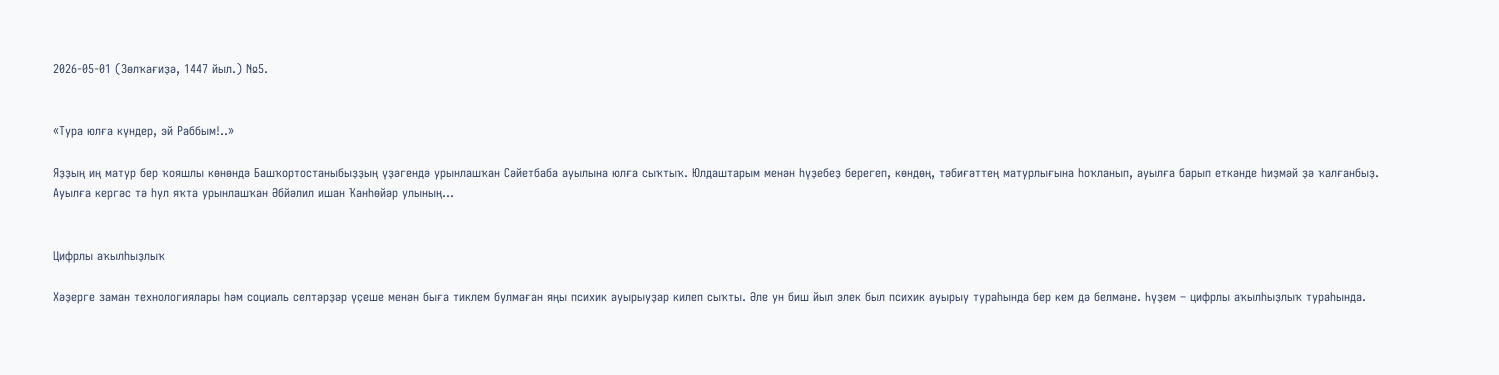2026-05-01 (Зөлҡағиҙә, 1447 йыл.) №5.


«Тура юлға күндер, эй Раббым!..»

Яҙҙың иң матур бер ҡояшлы көнөндә Башҡортостаныбыҙҙың үҙәгендә урынлашҡан Сәйетбаба ауылына юлға сыҡтыҡ. Юлдаштарым менән һүҙебеҙ берегеп, көндөң, тәбиғәттең матурлығына һоҡланып, ауылға барып еткәнде һиҙмәй ҙә ҡалғанбыҙ.   Ауылға кергәс тә һул яҡта урынлашҡан Әбйәлил ишан Ҡанһөйәр улының...


Цифрлы аҡылһыҙлыҡ

Хәҙерге заман технологиялары һәм социаль селтәрҙәр үҫеше менән быға тиклем булмаған яңы психик ауырыуҙар килеп сыҡты. Әле ун биш йыл элек был психик ауырыу тураһында бер кем дә белмәне. Һүҙем – цифрлы аҡылһыҙлыҡ тураһында.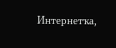Интернетҡа,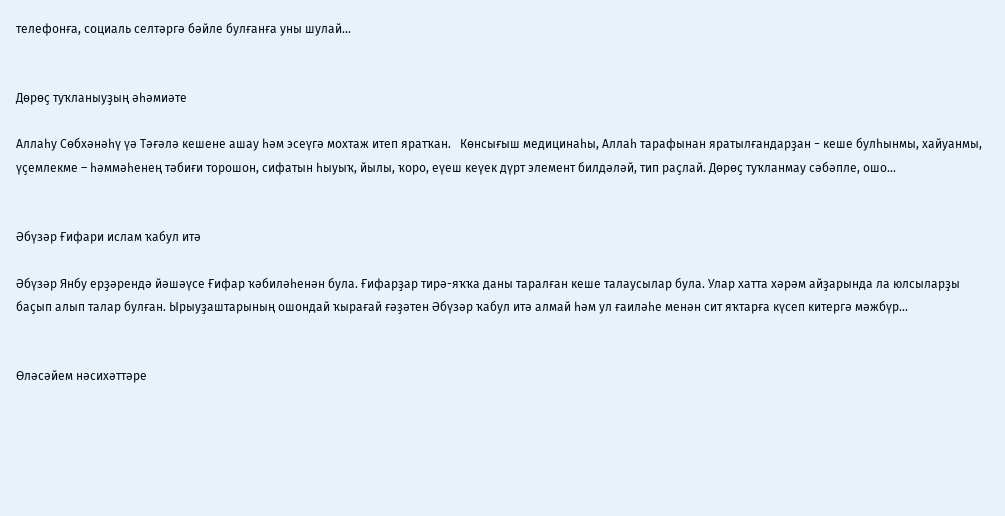телефонға, социаль селтәргә бәйле булғанға уны шулай...


Дөрөҫ туҡланыуҙың әһәмиәте

Аллаһу Сөбхәнәһү үә Тәғәлә кешене ашау һәм эсеүгә мохтаж итеп яратҡан.   Көнсығыш медицинаһы, Аллаһ тарафынан яратылғандарҙан − кеше булһынмы, хайуанмы, үҫемлекме – һәммәһенең тәбиғи торошон, сифатын һыуыҡ, йылы, ҡоро, еүеш кеүек дүрт элемент билдәләй, тип раҫлай. Дөрөҫ туҡланмау сәбәпле, ошо...


Әбүзәр Ғифари ислам ҡабул итә

Әбүзәр Янбу ерҙәрендә йәшәүсе Ғифар ҡәбиләһенән була. Ғифарҙар тирә-яҡҡа даны таралған кеше талаусылар була. Улар хатта хәрәм айҙарында ла юлсыларҙы баҫып алып талар булған. Ырыуҙаштарының ошондай ҡырағай ғәҙәтен Әбүзәр ҡабул итә алмай һәм ул ғаиләһе менән сит яҡтарға күсеп китергә мәжбүр...


Өләсәйем нәсихәттәре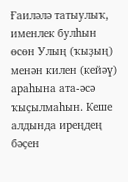Ғаиләлә татыулыҡ, именлек булһын өсөн Улың (ҡыҙың) менән килен (кейәү) араһына ата-әсә ҡыҫылмаһын. Кеше алдында иреңдең бәҫен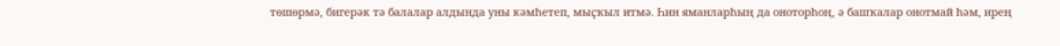төшөрмә, бигерәк тә балалар алдында уны кәмһетеп, мыҫҡыл итмә. Һин яманларһың да оноторһоң, ә башҡалар онотмай һәм, ирең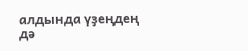алдында үҙеңдең дә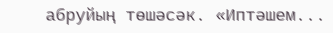абруйың төшәсәк. «Иптәшем...